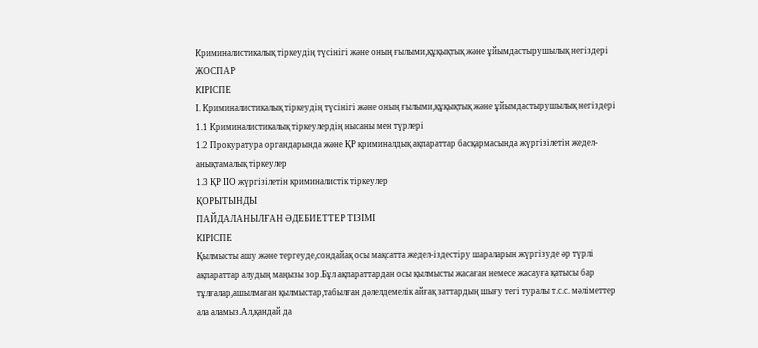Криминалистикалық тіркеудің түсінігі және оның ғылыми,құқықтық және ұйымдастырушылық негіздері
ЖОСПАР
КІРІСПЕ
І. Криминалистикалық тіркеудің түсінігі және оның ғылыми,құқықтық және ұйымдастырушылық негіздері
1.1 Криминалистикалық тіркеулердің нысаны мен түрлері
1.2 Прокуратура органдарында және ҚР криминалдық ақпараттар басқармасында жүргізілетін жедел-анықтамалық тіркеулер
1.3 ҚР ІІО жүргізілетін криминалистік тіркеулер
ҚОРЫТЫНДЫ
ПАЙДАЛАНЫЛҒАН ӘДЕБИЕТТЕР ТІЗІМІ
КІРІСПЕ
Қылмысты ашу және тергеуде,сондайақ осы мақсатта жедел-іздестіру шараларын жүргізуде әр түрлі ақпараттар алудың маңызы зор.Бұл ақпараттардан осы қылмысты жасаған немесе жасауға қатысы бар тұлғалар,ашылмаған қылмыстар,табылған дәлелдемелік айғақ заттардың шығу тегі туралы т.с.с. мәліметтер ала аламыз.Ал,қандай да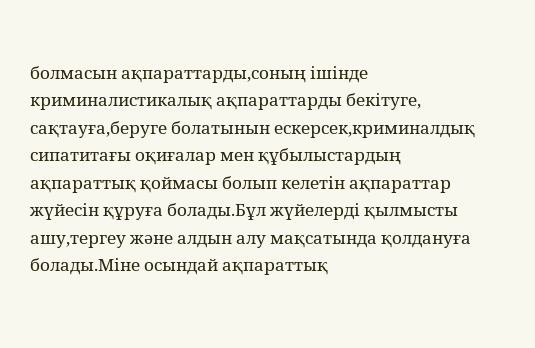болмасын ақпараттарды,соның ішінде криминалистикалық ақпараттарды бекітуге, сақтауға,беруге болатынын ескерсек,криминалдық сипатитағы оқиғалар мен құбылыстардың ақпараттық қоймасы болып келетін ақпараттар жүйесін құруға болады.Бұл жүйелерді қылмысты ашу,тергеу және алдын алу мақсатында қолдануға болады.Міне осындай ақпараттық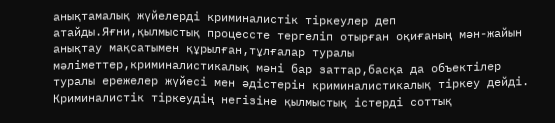анықтамалық жүйелерді криминалистік тіркеулер деп атайды.Яғни,қылмыстық процессте тергеліп отырған оқиғаның мән-жайын анықтау мақсатымен құрылған,тұлғалар туралы мәліметтер,криминалистикалық мәні бар заттар,басқа да объектілер туралы ережелер жүйесі мен әдістерін криминалистикалық тіркеу дейді.
Криминалистік тіркеудің негізіне қылмыстық істерді соттық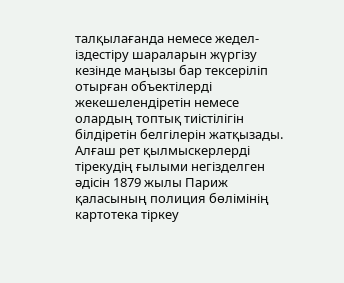талқылағанда немесе жедел-іздестіру шараларын жүргізу кезінде маңызы бар тексеріліп отырған объектілерді жекешелендіретін немесе олардың топтық тиістілігін білдіретін белгілерін жатқызады.
Алғаш рет қылмыскерлерді тірекудің ғылыми негізделген әдісін 1879 жылы Париж қаласының полиция бөлімінің картотека тіркеу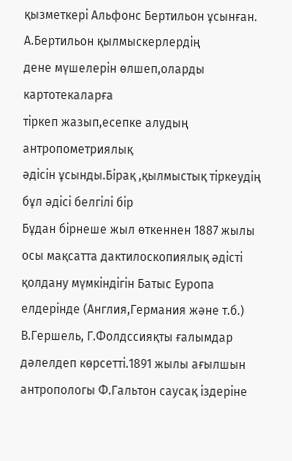қызметкері Альфонс Бертильон ұсынған.
А.Бертильон қылмыскерлердің
дене мүшелерін өлшеп,оларды картотекаларға
тіркеп жазып,есепке алудың антропометриялық
әдісін ұсынды.Бірақ ,қылмыстық тіркеудің
бұл әдісі белгілі бір
Бұдан бірнеше жыл өткеннен 1887 жылы осы мақсатта дактилоскопиялық әдісті қолдану мүмкіндігін Батыс Еуропа елдерінде (Англия,Германия және т.б.) В.Гершель, Г.Фолдссияқты ғалымдар дәлелдеп көрсетті.1891 жылы ағылшын антропологы Ф.Гальтон саусақ іздеріне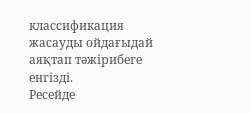классификация жасауды ойдағыдай аяқтап тәжірибеге енгізді.
Ресейде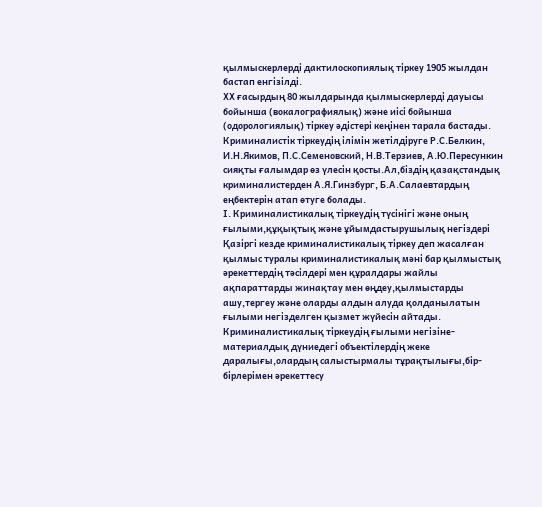қылмыскерлерді дактилоскопиялық тіркеу 1905 жылдан бастап енгізілді.
ХХ ғасырдың 80 жылдарында қылмыскерлерді дауысы бойынша (вокалографиялық) және иісі бойынша (одорологиялық) тіркеу әдістері кеңінен тарала бастады.
Криминалистік тіркеудің ілімін жетілдіруге Р.С.Белкин, И.Н.Якимов, П.С.Семеновский, Н.В.Терзиев, А.Ю.Пересункин сияқты ғалымдар өз үлесін қосты.Ал,біздің қазақстандық криминалистерден А.Я.Гинзбург, Б.А.Салаевтардың еңбектерін атап өтуге болады.
І. Криминалистикалық тіркеудің түсінігі және оның ғылыми,құқықтық және ұйымдастырушылық негіздері
Қазіргі кезде криминалистикалық тіркеу деп жасалған қылмыс туралы криминалистикалық мәні бар қылмыстық әрекеттердің тәсілдері мен құралдары жайлы ақпараттарды жинақтау мен өңдеу,қылмыстарды ашу,тергеу және оларды алдын алуда қолданылатын ғылыми негізделген қызмет жүйесін айтады.
Криминалистикалық тіркеудің ғылыми негізіне-материалдық дүниедегі объектілердің жеке даралығы,олардың салыстырмалы тұрақтылығы,бір-бірлерімен әрекеттесу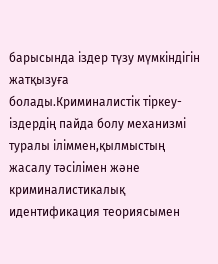барысында іздер түзу мүмкіндігін жатқызуға болады.Криминалистік тіркеу-іздердің пайда болу механизмі туралы іліммен,қылмыстың жасалу тәсілімен және криминалистикалық идентификация теориясымен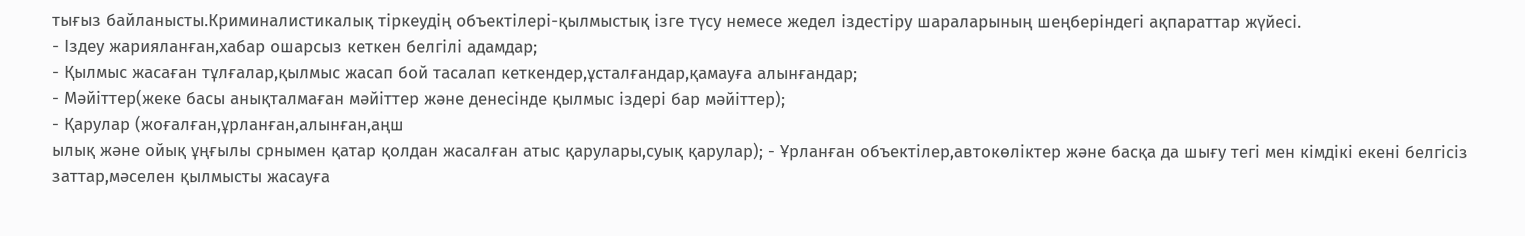тығыз байланысты.Криминалистикалық тіркеудің объектілері-қылмыстық ізге түсу немесе жедел іздестіру шараларының шеңберіндегі ақпараттар жүйесі.
- Іздеу жарияланған,хабар ошарсыз кеткен белгілі адамдар;
- Қылмыс жасаған тұлғалар,қылмыс жасап бой тасалап кеткендер,ұсталғандар,қамауға алынғандар;
- Мәйіттер(жеке басы анықталмаған мәйіттер және денесінде қылмыс іздері бар мәйіттер);
- Қарулар (жоғалған,ұрланған,алынған,аңш
ылық және ойық ұңғылы срнымен қатар қолдан жасалған атыс қарулары,суық қарулар); - Ұрланған объектілер,автокөліктер және басқа да шығу тегі мен кімдікі екені белгісіз заттар,мәселен қылмысты жасауға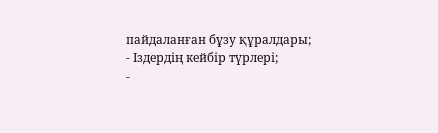пайдаланған бұзу құралдары;
- Іздердің кейбір түрлері;
-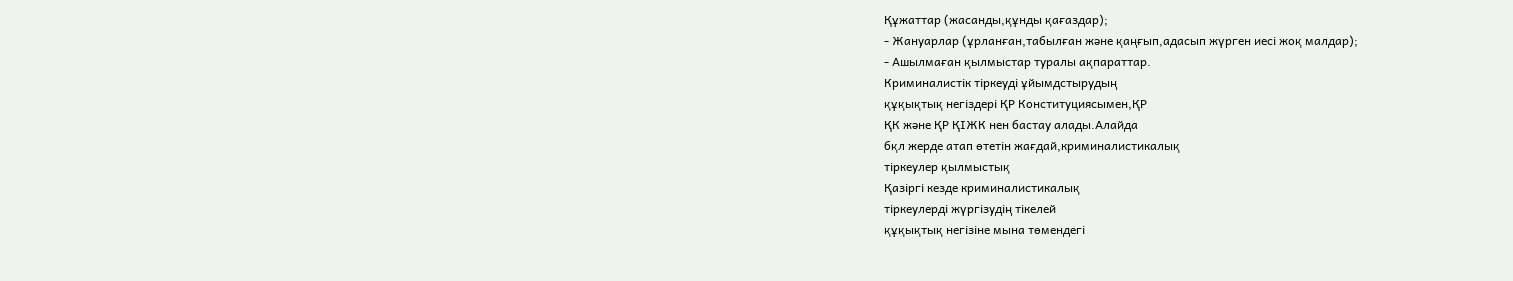Құжаттар (жасанды,құнды қағаздар);
- Жануарлар (ұрланған,табылған және қаңғып,адасып жүрген иесі жоқ малдар);
- Ашылмаған қылмыстар туралы ақпараттар.
Криминалистік тіркеуді ұйымдстырудың
құқықтық негіздері ҚР Конституциясымен,ҚР
ҚК және ҚР ҚІЖК нен бастау алады.Алайда
бқл жерде атап өтетін жағдай,криминалистикалық
тіркеулер қылмыстық
Қазіргі кезде криминалистикалық
тіркеулерді жүргізудің тікелей
құқықтық негізіне мына төмендегі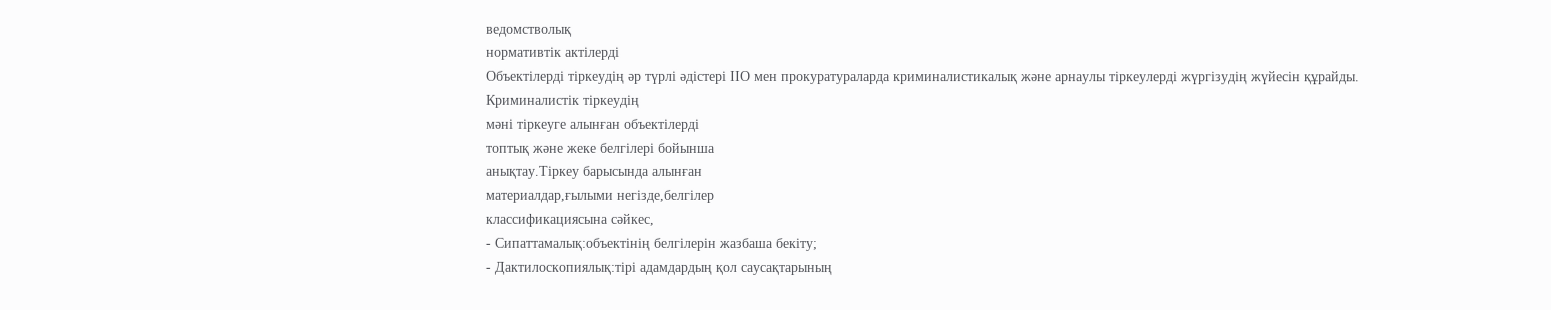ведомстволық
нормативтік актілерді
Объектілерді тіркеудің әр түрлі әдістері ІІО мен прокуратураларда криминалистикалық және арнаулы тіркеулерді жүргізудің жүйесін құрайды.
Криминалистік тіркеудің
мәні тіркеуге алынған объектілерді
топтық және жеке белгілері бойынша
анықтау.Тіркеу барысында алынған
материалдар,ғылыми негізде,белгілер
классификациясына сәйкес,
- Сипаттамалық:объектінің белгілерін жазбаша бекіту;
- Дактилоскопиялық:тірі адамдардың қол саусақтарының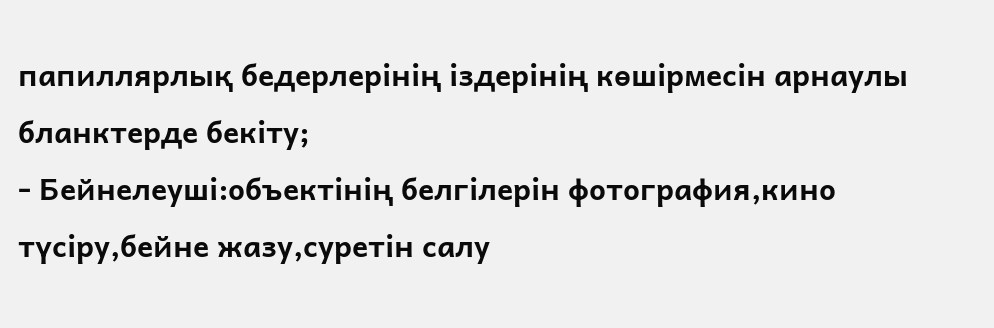папиллярлық бедерлерінің іздерінің көшірмесін арнаулы бланктерде бекіту;
- Бейнелеуші:объектінің белгілерін фотография,кино түсіру,бейне жазу,суретін салу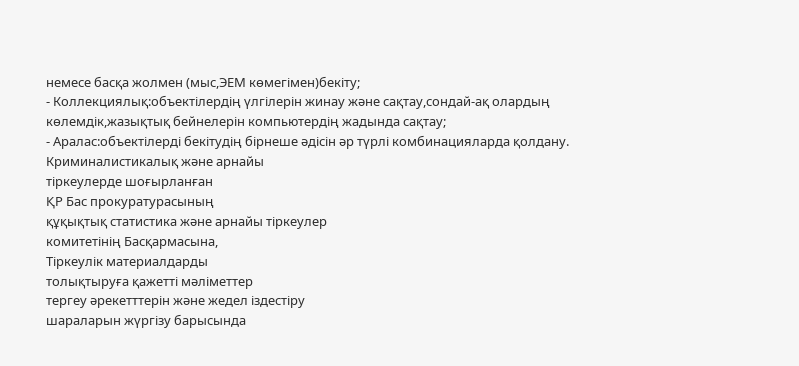немесе басқа жолмен (мыс,ЭЕМ көмегімен)бекіту;
- Коллекциялық:объектілердің үлгілерін жинау және сақтау,сондай-ақ олардың көлемдік,жазықтық бейнелерін компьютердің жадында сақтау;
- Аралас:объектілерді бекітудің бірнеше әдісін әр түрлі комбинацияларда қолдану.
Криминалистикалық және арнайы
тіркеулерде шоғырланған
ҚР Бас прокуратурасының
құқықтық статистика және арнайы тіркеулер
комитетінің Басқармасына,
Тіркеулік материалдарды
толықтыруға қажетті мәліметтер
тергеу әрекетттерін және жедел іздестіру
шараларын жүргізу барысында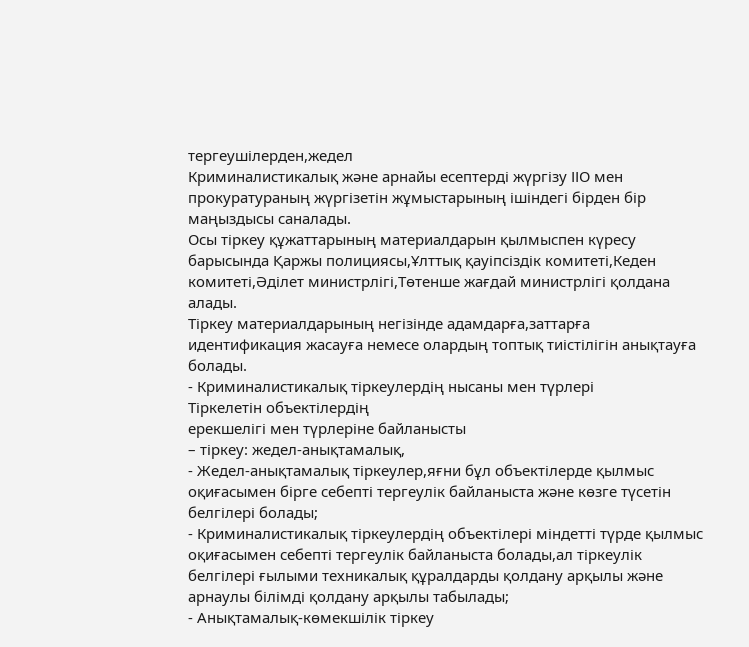тергеушілерден,жедел
Криминалистикалық және арнайы есептерді жүргізу ІІО мен прокуратураның жүргізетін жұмыстарының ішіндегі бірден бір маңыздысы саналады.
Осы тіркеу құжаттарының материалдарын қылмыспен күресу барысында Қаржы полициясы,Ұлттық қауіпсіздік комитеті,Кеден комитеті,Әділет министрлігі,Төтенше жағдай министрлігі қолдана алады.
Тіркеу материалдарының негізінде адамдарға,заттарға идентификация жасауға немесе олардың топтық тиістілігін анықтауға болады.
- Криминалистикалық тіркеулердің нысаны мен түрлері
Тіркелетін объектілердің
ерекшелігі мен түрлеріне байланысты
– тіркеу: жедел-анықтамалық,
- Жедел-анықтамалық тіркеулер,яғни бұл объектілерде қылмыс оқиғасымен бірге себепті тергеулік байланыста және көзге түсетін белгілері болады;
- Криминалистикалық тіркеулердің объектілері міндетті түрде қылмыс оқиғасымен себепті тергеулік байланыста болады,ал тіркеулік белгілері ғылыми техникалық құралдарды қолдану арқылы және арнаулы білімді қолдану арқылы табылады;
- Анықтамалық-көмекшілік тіркеу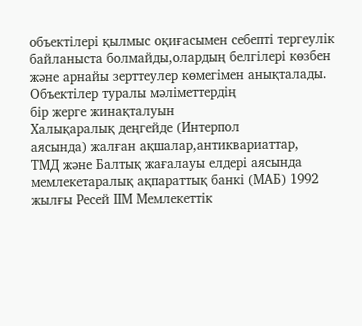объектілері қылмыс оқиғасымен себепті тергеулік байланыста болмайды,олардың белгілері көзбен және арнайы зерттеулер көмегімен анықталады.
Объектілер туралы мәліметтердің
бір жерге жинақталуын
Халықаралық деңгейде (Интерпол
аясында) жалған ақшалар,антиквариаттар,
ТМД және Балтық жағалауы елдері аясында мемлекетаралық ақпараттық банкі (МАБ) 1992 жылғы Ресей ІІМ Мемлекеттік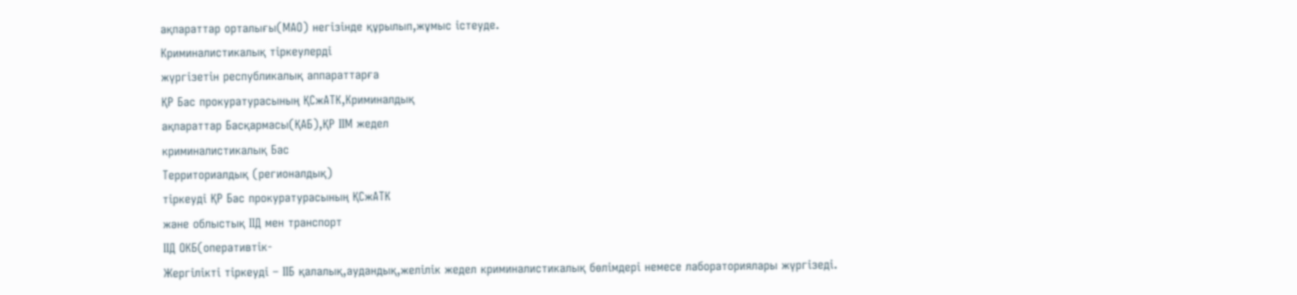ақпараттар орталығы(МАО) негізінде құрылып,жұмыс істеуде.
Криминалистикалық тіркеулерді
жүргізетін республикалық аппараттарға
ҚР Бас прокуратурасының ҚСжАТК,Криминалдық
ақпараттар Басқармасы(ҚАБ),ҚР ІІМ жедел
криминалистикалық Бас
Территориалдық (регионалдық)
тіркеуді ҚР Бас прокуратурасының ҚСжАТК
және облыстық ІІД мен транспорт
ІІД ОКБ(оперативтік-
Жергілікті тіркеуді – ІІБ қалалық,аудандық,желілік жедел криминалистикалық бөлімдері немесе лабораториялары жүргізеді.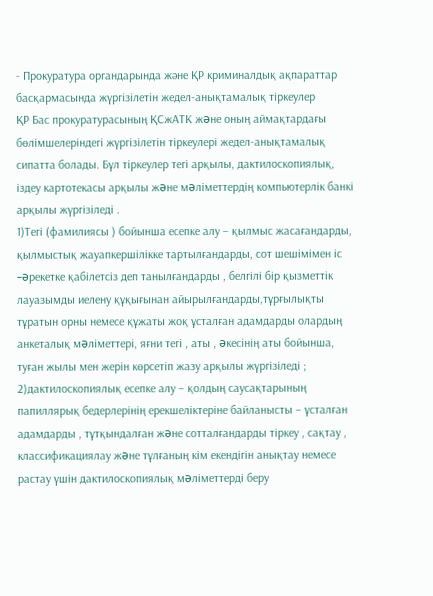- Прокуратура органдарында және ҚР криминалдық ақпараттар басқармасында жүргізілетін жедел-анықтамалық тіркеулер
ҚР Бас прокуратурасының ҚСжАТК жəне оның аймақтардағы бөлімшелеріндегі жүргізілетін тіркеулері жедел-анықтамалық сипатта болады. Бұл тіркеулер тегі арқылы, дактилоскопиялық, іздеу картотекасы арқылы жəне мəліметтердің компьютерлік банкі aрқылы жүргізіледі .
1)Тегі (фамилиясы ) бойынша есепке алу – қылмыс жасағандарды, қылмыстық жауапкершілікке тартылғандарды, сот шешімімен іс -əрекетке қабілетсіз деп танылғандарды , белгілі бір қызметтік лауазымды иелену құқығынан айырылғандарды,тұрғылықты тұратын орны немесе құжаты жоқ ұсталған адамдарды олардың анкеталық мəліметтері, яғни тегі , аты , əкесінің аты бойынша, туған жылы мен жерін көрсетіп жазу арқылы жүргізіледі ;
2)дактилоскопиялық есепке алу – қолдың саусақтарының папиллярық бедерлерінің ерекшеліктеріне байланысты – ұсталған адамдарды , тұтқындалған жəне сотталғандарды тіркеу , сақтау , классификациялау жəне тұлғаның кім екендігін анықтау немесе растау үшін дактилоскопиялық мəліметтерді беру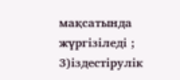мақсатында жүргізіледі ;
3)іздестірулік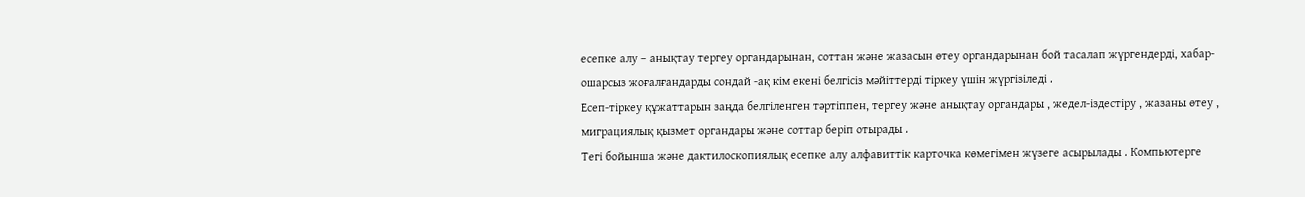есепке алу – анықтау тергеу органдарынан, соттан жəне жазасын өтеу органдарынан бой тасалап жүргендерді, хабар-ошарсыз жоғалғандарды сондай -ақ кім екені белгісіз мəйіттерді тіркеу үшін жүргізіледі .
Есеп-тіркеу құжаттарын заңда белгіленген тəртіппен, тергеу жəне анықтау органдары , жедел-іздестіру , жазаны өтеу , миграциялық қызмет органдары жəне соттар беріп отырады .
Тегі бойынша жəне дактилоскопиялық есепке алу алфавиттік карточка көмегімен жүзеге асырылады . Компьютерге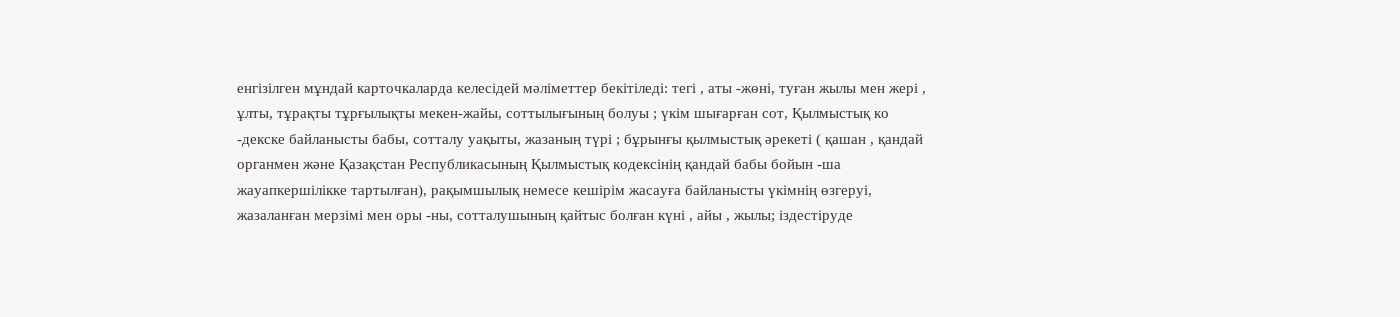енгізілген мұндай карточкаларда келесідей мəліметтер бекітіледі: тегі , аты -жөні, туған жылы мен жері , ұлты, тұрақты тұрғылықты мекен-жайы, соттылығының болуы ; үкім шығарған сот, Қылмыстық ко -декске байланысты бабы, сотталу уақыты, жазаның түрі ; бұрынғы қылмыстық əрекеті ( қашан , қандай органмен жəне Қазақстан Республикасының Қылмыстық кодексінің қандай бабы бойын -ша жауапкершілікке тартылған), рақымшылық немесе кешірім жасауға байланысты үкімнің өзгеруі, жазаланған мерзімі мен оры -ны, сотталушының қайтыс болған күні , айы , жылы; іздестіруде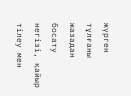жүрген тұлғаны жазадан босату негізі, қайыр тілеу мен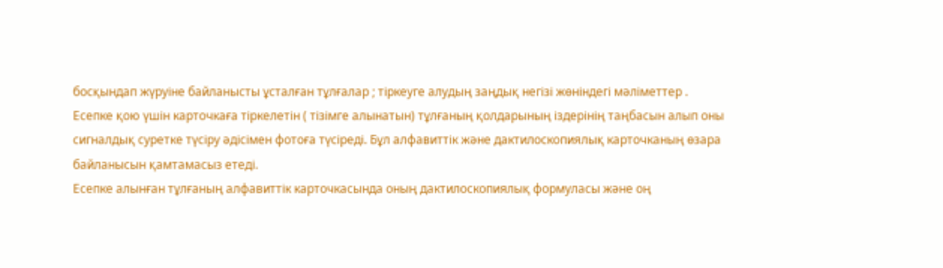босқындап жүруіне байланысты ұсталған тұлғалар ; тіркеуге алудың заңдық негізі жөніндегі мəліметтер .
Есепке қою үшін карточкаға тіркелетін ( тізімге алынатын) тұлғаның қолдарының іздерінің таңбасын алып оны сигналдық суретке түсіру əдісімен фотоға түсіреді. Бұл алфавиттік жəне дактилоскопиялық карточканың өзара байланысын қамтамасыз етеді.
Есепке алынған тұлғаның алфавиттік карточкасында оның дактилоскопиялық формуласы жəне оң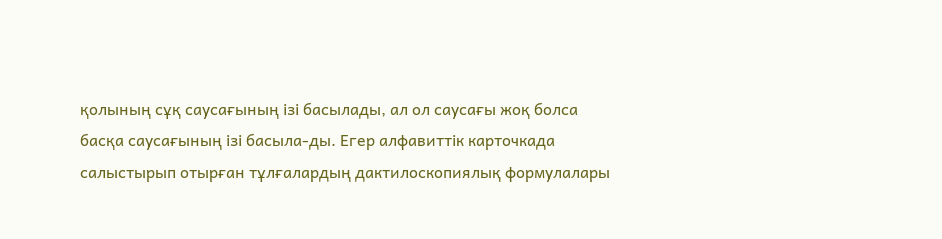қолының сұқ саусағының ізі басылады, ал ол саусағы жоқ болса басқа саусағының ізі басыла-ды. Егер алфавиттік карточкада салыстырып отырған тұлғалардың дактилоскопиялық формулалары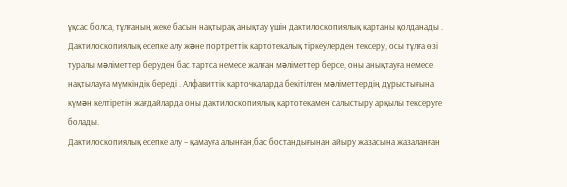ұқсас болса, тұлғаның жеке басын нақтырақ анықтау үшін дактилоскопиялық картаны қолданады .
Дактилоскопиялық есепке алу жəне портреттік картотекалық тіркеулерден тексеру, осы тұлға өзі туралы мəліметтер беруден бас тартса немесе жалған мəліметтер берсе, оны анықтауға немесе нақтылауға мүмкіндік береді . Алфавиттік карточкаларда бекітілген мəліметтердің дұрыстығына күмəн келтіретін жағдайларда оны дактилоскопиялық картотекамен салыстыру арқылы тексеруге болады.
Дактилоскопиялық есепке алу – қамауға алынған,бас бостандығынан айыру жазасына жазаланған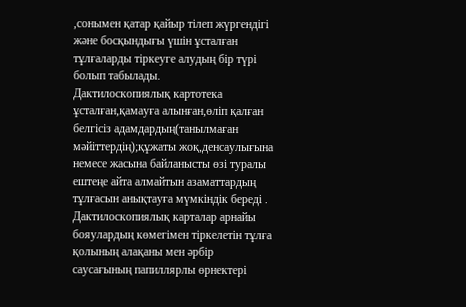,сонымен қатар қайыр тілеп жүргендігі жəне босқындығы үшін ұсталған тұлғаларды тіркеуге алудың бір түрі болып табылады.
Дактилоскопиялық картотека ұсталған,қамауға алынған,өліп қалған белгісіз адамдардың(танылмаған мəйіттердің);құжаты жоқ,денсаулығына немесе жасына байланысты өзі туралы ештеңе айта алмайтын азаматтардың тұлғасын анықтауға мүмкіндік береді .
Дактилоскопиялық карталар арнайы бояулардың көмегімен тіркелетін тұлға қолының алақаны мен əрбір саусағының папиллярлы өрнектері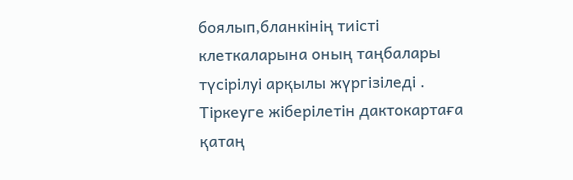боялып,бланкінің тиісті клеткаларына оның таңбалары түсірілуі арқылы жүргізіледі .
Тіркеуге жіберілетін дактокартаға қатаң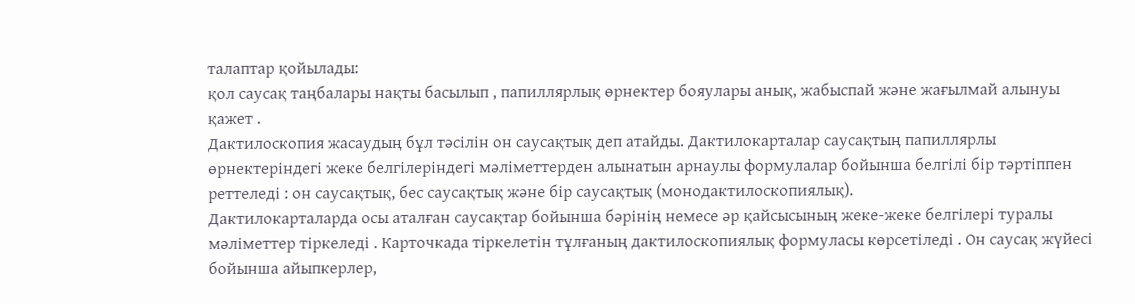талаптар қойылады:
қол саусақ таңбалары нақты басылып , папиллярлық өрнектер бояулары анық, жабыспай жəне жағылмай алынуы қажет .
Дактилоскопия жасаудың бұл тəсілін он саусақтық деп атайды. Дактилокарталар саусақтың папиллярлы өрнектеріндегі жеке белгілеріндегі мəліметтерден алынатын арнаулы формулалар бойынша белгілі бір тəртіппен реттеледі : он саусақтық, бес саусақтық жəне бір саусақтық (монодактилоскопиялық).
Дактилокарталарда осы аталған саусақтар бойынша бəрінің немесе əр қайсысының жеке-жеке белгілері туралы мəліметтер тіркеледі . Карточкада тіркелетін тұлғаның дактилоскопиялық формуласы көрсетіледі . Он саусақ жүйесі бойынша айыпкерлер,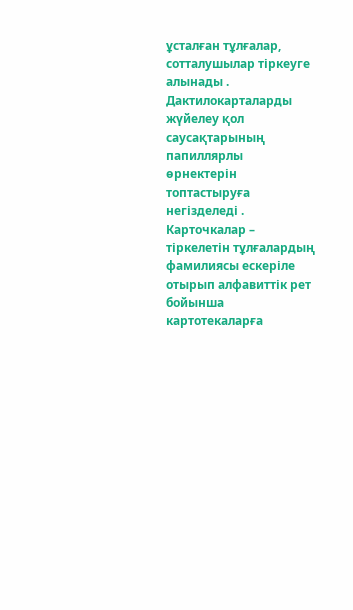ұсталған тұлғалар, сотталушылар тіркеуге алынады . Дактилокарталарды жүйелеу қол саусақтарының папиллярлы өрнектерін топтастыруға негізделеді .
Карточкалар – тіркелетін тұлғалардың фамилиясы ескеріле отырып алфавиттік рет бойынша картотекаларға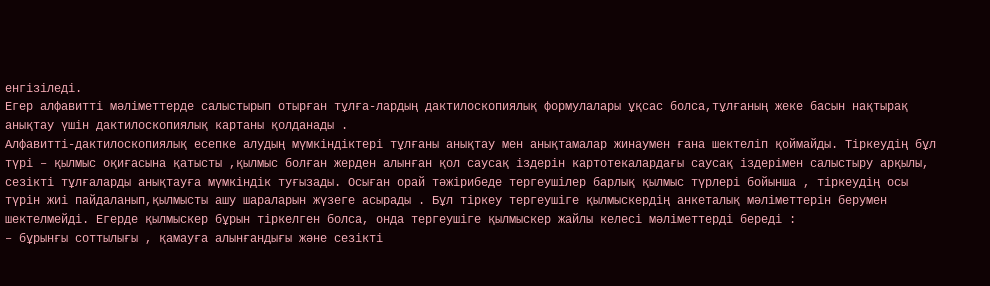енгізіледі.
Егер алфавитті мəліметтерде салыстырып отырған тұлға-лардың дактилоскопиялық формулалары ұқсас болса,тұлғаның жеке басын нақтырақ анықтау үшін дактилоскопиялық картаны қолданады .
Алфавитті-дактилоскопиялық есепке алудың мүмкіндіктері тұлғаны анықтау мен анықтамалар жинаумен ғана шектеліп қоймайды. Тіркеудің бұл түрі – қылмыс оқиғасына қатысты ,қылмыс болған жерден алынған қол саусақ іздерін картотекалардағы саусақ іздерімен салыстыру арқылы, сезікті тұлғаларды анықтауға мүмкіндік туғызады. Осыған орай тəжірибеде тергеушілер барлық қылмыс түрлері бойынша , тіркеудің осы түрін жиі пайдаланып,қылмысты ашу шараларын жүзеге асырады . Бұл тіркеу тергеушіге қылмыскердің анкеталық мəліметтерін берумен шектелмейді. Егерде қылмыскер бұрын тіркелген болса, онда тергеушіге қылмыскер жайлы келесі мəліметтерді береді :
– бұрынғы соттылығы , қамауға алынғандығы жəне сезікті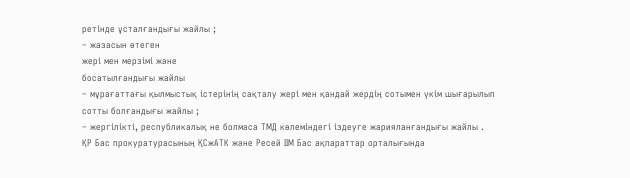ретінде ұсталғандығы жайлы ;
– жазасын өтеген
жері мен мерзімі жəне
босатылғандығы жайлы
– мұрағаттағы қылмыстық істерінің сақталу жері мен қандай жердің сотымен үкім шығарылып сотты болғандығы жайлы ;
– жергілікті, республикалық не болмаса ТМД көлеміндегі іздеуге жарияланғандығы жайлы .
ҚР Бас прокуратурасының ҚСжАТК жəне Ресей ІІМ Бас ақпараттар орталығында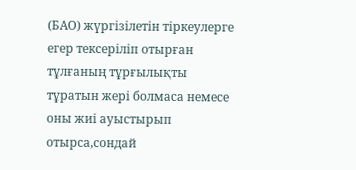(БАО) жүргізілетін тіркеулерге егер тексеріліп отырған тұлғаның тұрғылықты тұратын жері болмаса немесе оны жиі ауыстырып отырса,сондай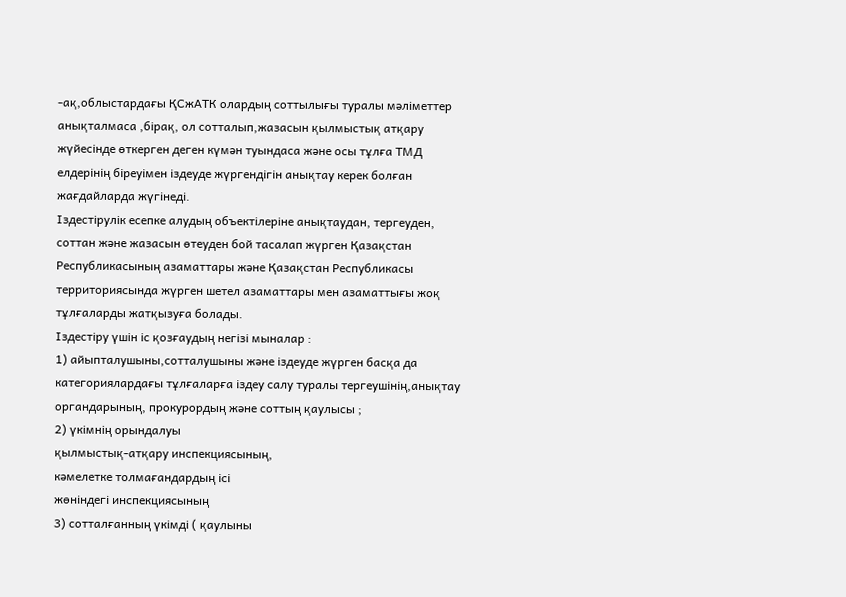-ақ,облыстардағы ҚСжАТК олардың соттылығы туралы мəліметтер анықталмаса ,бірақ, ол сотталып,жазасын қылмыстық атқару жүйесінде өткерген деген күмəн туындаса жəне осы тұлға ТМД елдерінің біреуімен іздеуде жүргендігін анықтау керек болған жағдайларда жүгінеді.
Іздестірулік есепке алудың объектілеріне анықтаудан, тергеуден, соттан жəне жазасын өтеуден бой тасалап жүрген Қазақстан Республикасының азаматтары жəне Қазақстан Республикасы территориясында жүрген шетел азаматтары мен азаматтығы жоқ тұлғаларды жатқызуға болады.
Іздестіру үшін іс қозғаудың негізі мыналар :
1) айыпталушыны,сотталушыны жəне іздеуде жүрген басқа да категориялардағы тұлғаларға іздеу салу туралы тергеушінің,анықтау органдарының, прокурордың жəне соттың қаулысы ;
2) үкімнің орындалуы
қылмыстық-атқару инспекциясының,
кəмелетке толмағандардың ісі
жөніндегі инспекциясының
3) сотталғанның үкімді ( қаулыны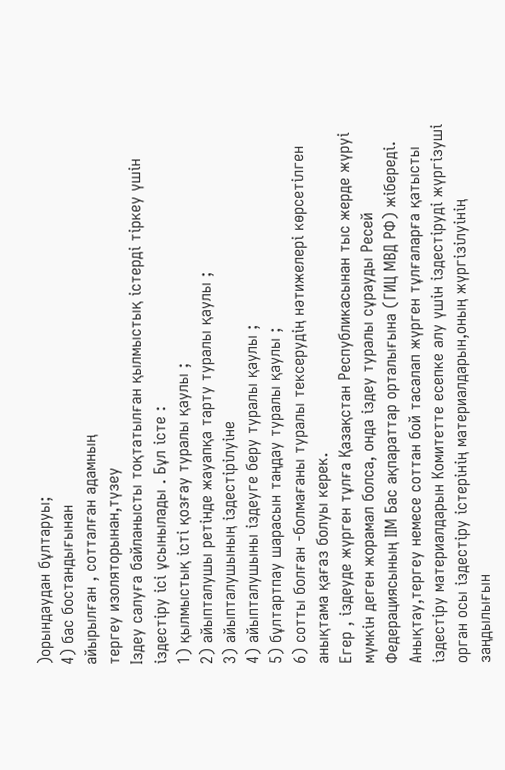)орындаудан бұлтаруы;
4) бас бостандығынан
айырылған , сотталған адамның
тергеу изоляторынан,түзеу
Іздеу салуға байланысты тоқтатылған қылмыстық істерді тіркеу үшін іздестіру ісі ұсынылады . Бұл істе :
1) қылмыстық істі қозғау туралы қаулы ;
2) айыпталушы ретінде жауапқа тарту туралы қаулы ;
3) айыпталушының іздестірілуіне
4) айыпталушыны іздеуге беру туралы қаулы ;
5) бұлтартпау шарасын таңдау туралы қаулы ;
6) сотты болған -болмағаны туралы тексерудің нəтижелері көрсетілген анықтама қағаз болуы керек.
Егер , іздеуде жүрген тұлға Қазақстан Республикасынан тыс жерде жүруі мүмкін деген жорамал болса, онда іздеу туралы сұрауды Ресей Федерациясының ІІМ Бас ақпараттар орталығына (ГИЦ МВД РФ) жібереді.
Анықтау,тергеу немесе соттан бой тасалап жүрген тұлғаларға қатысты іздестіру материалдарын Комитетте есепке алу үшін іздестіруді жүргізуші орган осы іздестіру істерінің материалдарын,оның жүргізілуінің заңдылығын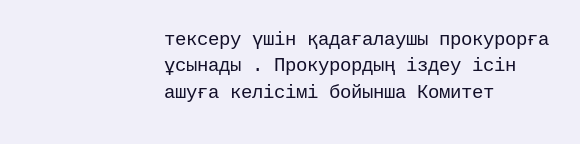тексеру үшін қадағалаушы прокурорға ұсынады . Прокурордың іздеу ісін ашуға келісімі бойынша Комитет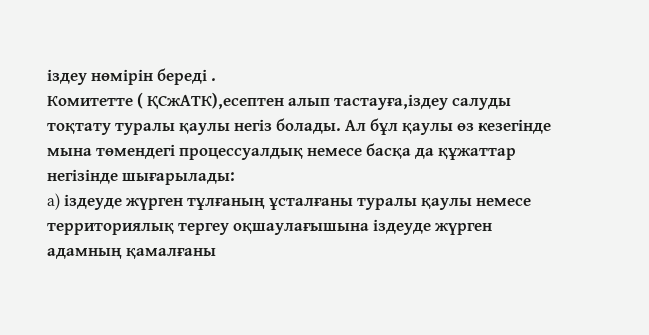іздеу нөмірін береді .
Комитетте ( ҚСжАТК),есептен алып тастауға,іздеу салуды тоқтату туралы қаулы негіз болады. Ал бұл қаулы өз кезегінде мына төмендегі процессуалдық немесе басқа да құжаттар негізінде шығарылады:
a) іздеуде жүрген тұлғаның ұсталғаны туралы қаулы немесе территориялық тергеу оқшаулағышына іздеуде жүрген адамның қамалғаны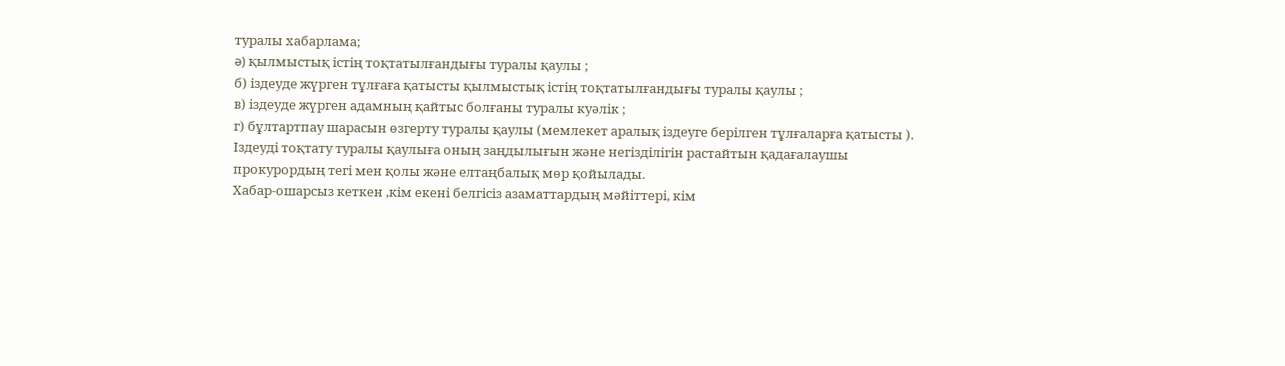туралы хабарлама;
ə) қылмыстық істің тоқтатылғандығы туралы қаулы ;
б) іздеуде жүрген тұлғаға қатысты қылмыстық істің тоқтатылғандығы туралы қаулы ;
в) іздеуде жүрген адамның қайтыс болғаны туралы куəлік ;
г) бұлтартпау шарасын өзгерту туралы қаулы (мемлекет аралық іздеуге берілген тұлғаларға қатысты ).
Іздеуді тоқтату туралы қаулыға оның заңдылығын жəне негізділігін растайтын қадағалаушы прокурордың тегі мен қолы жəне елтаңбалық мөр қойылады.
Хабар-ошарсыз кеткен ,кім екені белгісіз азаматтардың мəйіттері, кім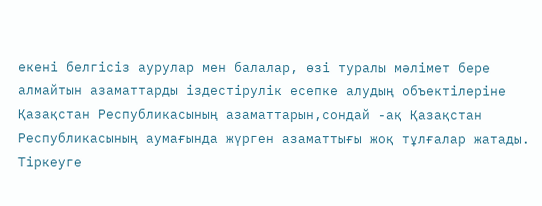екені белгісіз аурулар мен балалар, өзі туралы мəлімет бере алмайтын азаматтарды іздестірулік есепке алудың объектілеріне Қазақстан Республикасының азаматтарын,сондай -ақ Қазақстан Республикасының аумағында жүрген азаматтығы жоқ тұлғалар жатады.
Тіркеуге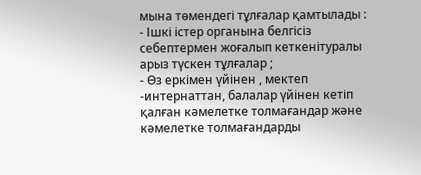мына төмендегі тұлғалар қамтылады :
- Ішкі істер органына белгісіз себептермен жоғалып кеткенітуралы арыз түскен тұлғалар ;
- Өз еркімен үйінен , мектеп -интернаттан, балалар үйінен кетіп қалған кəмелетке толмағандар жəне кəмелетке толмағандарды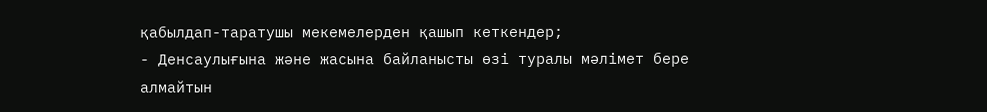қабылдап-таратушы мекемелерден қашып кеткендер;
- Денсаулығына жəне жасына байланысты өзі туралы мəлімет бере алмайтын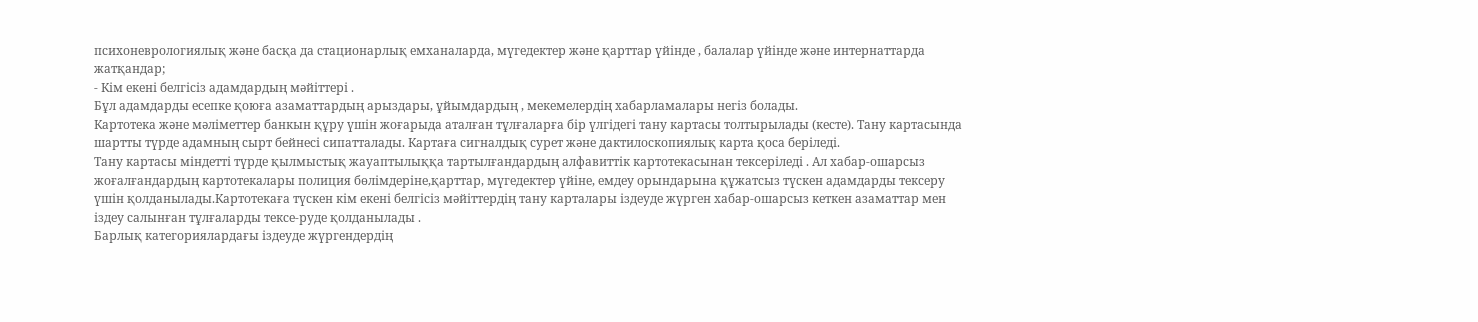психоневрологиялық жəне басқа да стационарлық емханаларда, мүгедектер жəне қарттар үйінде , балалар үйінде жəне интернаттарда жатқандар;
- Кім екені белгісіз адамдардың мəйіттері .
Бұл адамдарды есепке қоюға азаматтардың арыздары, ұйымдардың , мекемелердің хабарламалары негіз болады.
Картотека жəне мəліметтер банкын құру үшін жоғарыда аталған тұлғаларға бір үлгідегі тану картасы толтырылады (кесте). Тану картасында шартты түрде адамның сырт бейнесі сипатталады. Картаға сигналдық сурет жəне дактилоскопиялық карта қоса беріледі.
Тану картасы міндетті түрде қылмыстық жауаптылыққа тартылғандардың алфавиттік картотекасынан тексеріледі . Ал хабар-ошарсыз жоғалғандардың картотекалары полиция бөлімдеріне,қарттар, мүгедектер үйіне, емдеу орындарына құжатсыз түскен адамдарды тексеру үшін қолданылады.Картотекаға түскен кім екені белгісіз мəйіттердің тану карталары іздеуде жүрген хабар-ошарсыз кеткен азаматтар мен іздеу салынған тұлғаларды тексе-руде қолданылады .
Барлық категориялардағы іздеуде жүргендердің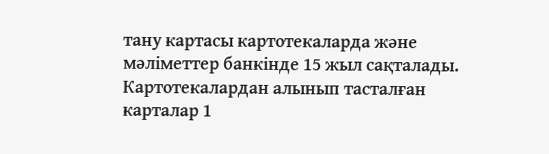тану картасы картотекаларда жəне мəліметтер банкінде 15 жыл сақталады. Картотекалардан алынып тасталған карталар 1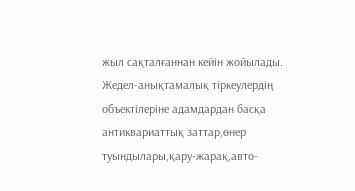жыл сақталғаннан кейін жойылады.
Жедел-анықтамалық тіркеулердің
объектілеріне адамдардан басқа
антиквариаттық заттар,өнер туындылары,қару-жарақ,авто-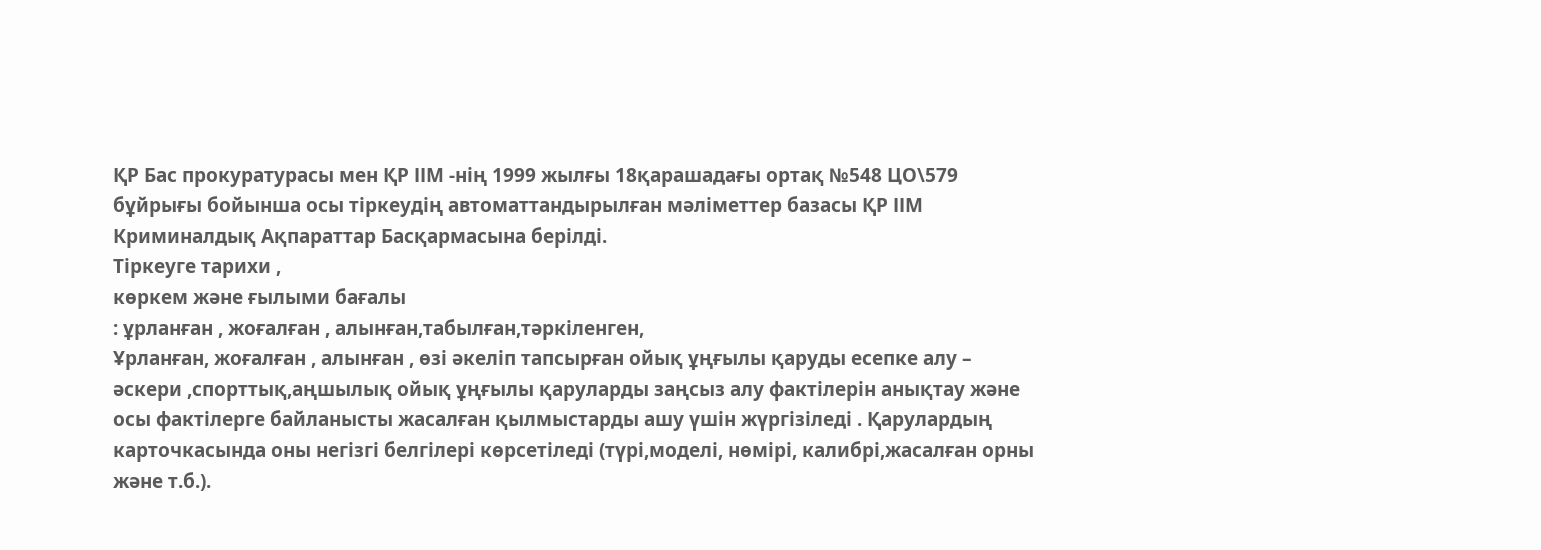ҚР Бас прокуратурасы мен ҚР ІІМ -нің 1999 жылғы 18қарашадағы ортақ №548 ЦО\579 бұйрығы бойынша осы тіркеудің автоматтандырылған мəліметтер базасы ҚР ІІМ Криминалдық Ақпараттар Басқармасына берілді.
Тіркеуге тарихи ,
көркем жəне ғылыми бағалы
: ұрланған , жоғалған , алынған,табылған,тəркіленген,
Ұрланған, жоғалған , алынған , өзі əкеліп тапсырған ойық ұңғылы қаруды есепке алу – əскери ,спорттық,аңшылық ойық ұңғылы қаруларды заңсыз алу фактілерін анықтау жəне осы фактілерге байланысты жасалған қылмыстарды ашу үшін жүргізіледі . Қарулардың карточкасында оны негізгі белгілері көрсетіледі (түрі,моделі, нөмірі, калибрі,жасалған орны жəне т.б.).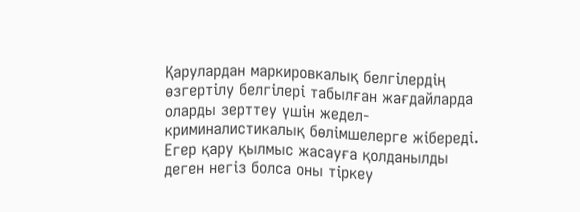Қарулардан маркировкалық белгілердің өзгертілу белгілері табылған жағдайларда оларды зерттеу үшін жедел-криминалистикалық бөлімшелерге жібереді. Егер қару қылмыс жасауға қолданылды деген негіз болса оны тіркеу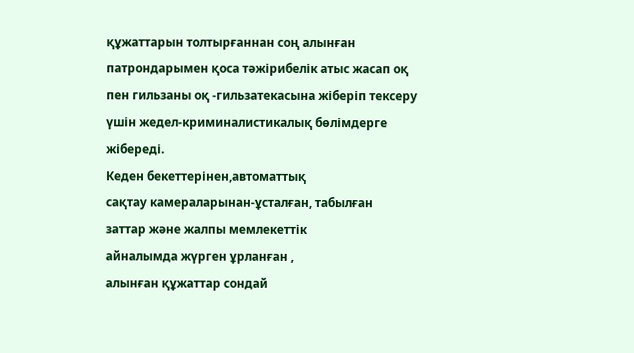құжаттарын толтырғаннан соң алынған патрондарымен қоса тəжірибелік атыс жасап оқ пен гильзаны оқ -гильзатекасына жіберіп тексеру үшін жедел-криминалистикалық бөлімдерге жібереді.
Кеден бекеттерінен,автоматтық
сақтау камераларынан-ұсталған, табылған
заттар жəне жалпы мемлекеттік
айналымда жүрген ұрланған ,
алынған құжаттар сондай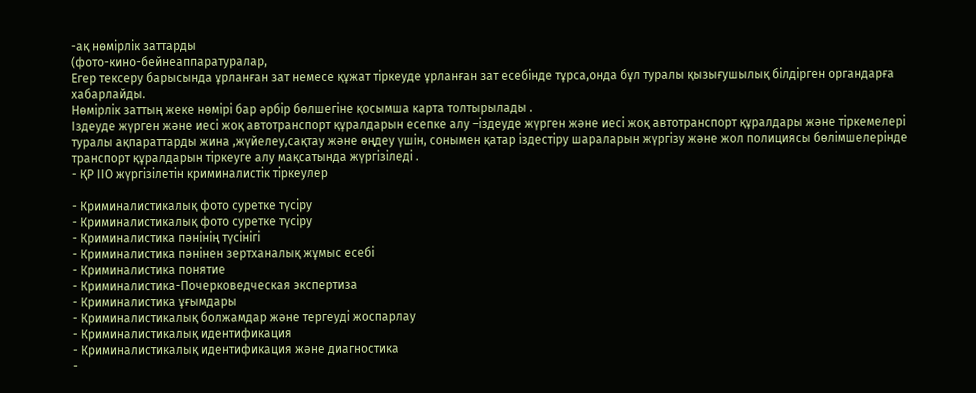-ақ нөмірлік заттарды
(фото-кино-бейнеаппаратуралар,
Егер тексеру барысында ұрланған зат немесе құжат тіркеуде ұрланған зат есебінде тұрса,онда бұл туралы қызығушылық білдірген органдарға хабарлайды.
Нөмірлік заттың жеке нөмірі бар əрбір бөлшегіне қосымша карта толтырылады .
Іздеуде жүрген жəне иесі жоқ автотранспорт құралдарын есепке алу –іздеуде жүрген жəне иесі жоқ автотранспорт құралдары жəне тіркемелері туралы ақпараттарды жина ,жүйелеу,сақтау жəне өңдеу үшін, сонымен қатар іздестіру шараларын жүргізу жəне жол полициясы бөлімшелерінде транспорт құралдарын тіркеуге алу мақсатында жүргізіледі .
- ҚР ІІО жүргізілетін криминалистік тіркеулер

- Криминалистикалық фото суретке түсіру
- Криминалистикалық фото суретке түсіру
- Криминалистика пәнiнің түсінігі
- Криминалистика пәнінен зертханалық жұмыс есебі
- Криминалистика понятие
- Криминалистика-Почерковедческая экспертиза
- Криминалистика ұғымдары
- Криминалистикалық болжамдар және тергеуді жоспарлау
- Криминалистикалық идентификация
- Криминалистикалық идентификация және диагностика
-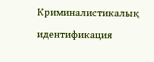Криминалистикалық идентификация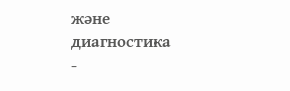және диагностика
-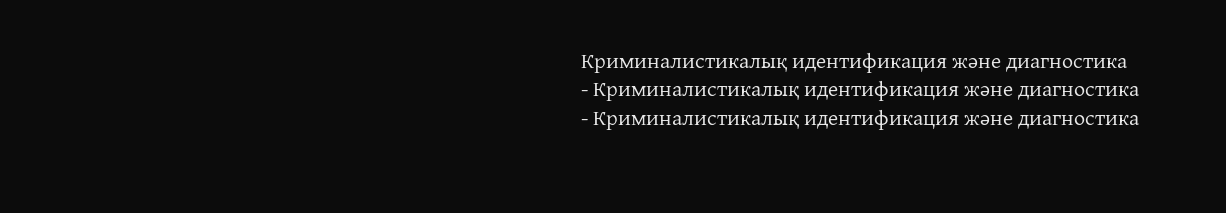Криминалистикалық идентификация және диагностика
- Криминалистикалық идентификация және диагностика
- Криминалистикалық идентификация және диагностика